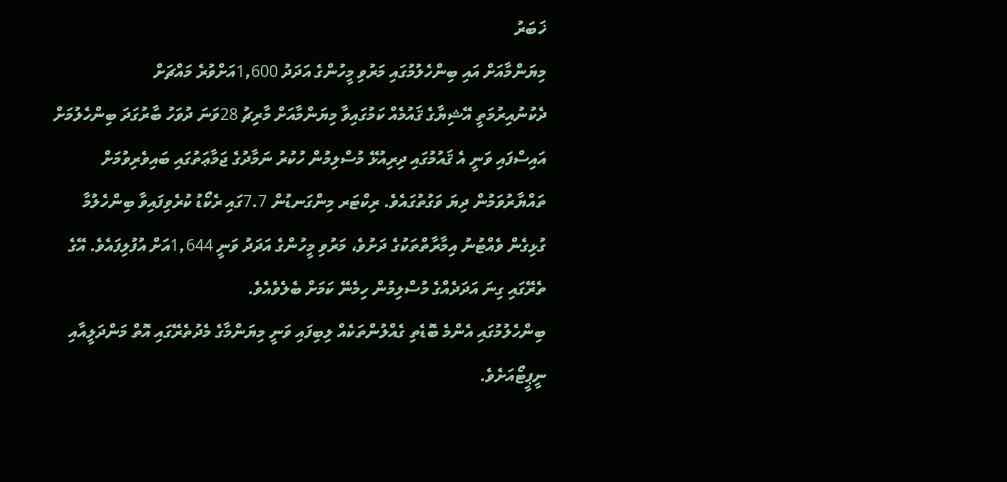ޚަބަރު
މިޔަންމާއަށް އައި ބިންހެލުމުގައި މަރުވި މީހުންގެ އަދަދު 1,600އަށްވުރެ މައްޗަށް
ދެކުނުއިރުމަތީ އޭޝިޔާގެ ޤައުމެއް ކަމުގައިވާ މިޔަންމާއަށް މާރިޗު 28ވަނަ ދުވަހު ބާރުގަދަ ބިންހެލުމަށް އައިސްފައި ވަނީ އެ ޤައުމުގައި ދިރިއުޅޭ މުސްލިމުން ހުކުރު ނަމާދުގެ ޖަމާޢަތުގައި ބައިވެރިވުމަށް ތައްޔާރުވަމުން ދިޔަ ވަގުތުގައެވެ. ރިކްޓަރ މިންގަނޑުން 7.7ގައި ރެކޯޑު ކުރެވިފައިވާ ބިންހެލުމާ ގުޅިގެން ވެއްޓުނު އިމާރާތްތަކުގެ ދަށުވެ، މަރުވި މީހުންގެ އަދަދު ވަނީ 1,644އަށް އުފުލިފައެވެ. އޭގެ ތެރޭގައި ގިނަ އަދަދެއްގެ މުސްލިމުން ހިމެނޭ ކަމަށް ބެލެވެއެވެ.
ބިންހެލުމުގައި އެންމެ ބޮޑެތި ގެއްލުންތަކެއް ލިބިފައި ވަނީ މިޔަންމާގެ މެދުތެރޭގައި އޮތް މަންދަލީއާއި ނީޕީޓޯއަށެވެ.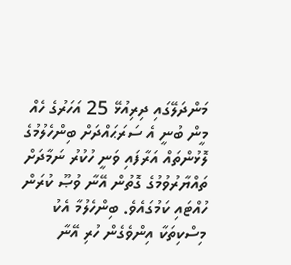މަންދަލޭގައި ދިރިއުޅޭ 25 އަހަރުގެ ހެއް މީން ބުނީ އެ ސަރަޙައްދަށް ބިންހެލުމުގެ ލޮޅުންތައް އަރާފައި ވަނީ ހުކުރު ނަމާދަށް ތައްޔާރުވުމުގެ ގޮތުން އޭނާ ވުޞޫ ކުރަން ހުއްޓައި ކަމުގައެވެ. ބިންހެލުމާ އެކު މިސްކިތަކާ އިންވެގެން ހުރި އޭނާ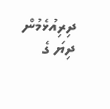ދިރިއުޅެމުން ދިޔަ ގެ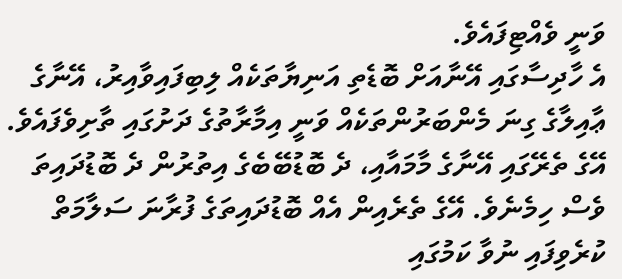ވަނީ ވެއްޓިފައެވެ.
އެ ހާދިސާގައި އޭނާއަށް ބޮޑެތި އަނިޔާތަކެއް ލިބިފައިވާއިރު، އޭނާގެ ޢާއިލާގެ ގިނަ މެންބަރުންތަކެއް ވަނީ އިމާރާތުގެ ދަށުގައި ތާށިވެފައެވެ. އޭގެ ތެރޭގައި އޭނާގެ މާމައާއި، ދެ ބޮޑުބޭބެގެ އިތުރުން ދެ ބޮޑުދައިތަ ވެސް ހިމެނެވެ. އޭގެ ތެރެއިން އެއް ބޮޑުދައިތަގެ ފުރާނަ ސަލާމަތް ކުރެވިފައި ނުވާ ކަމުގައި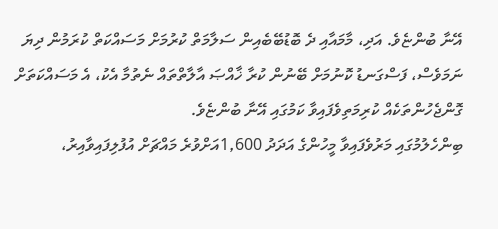އޭނާ ބުންޏެވެ. އަދި، މާމައާއި ދެ ބޮޑުބޭބެއިން ސަލާމަތް ކުރުމަށް މަސައްކަތް ކުރަމުން ދިޔަ ނަމަވެސް، ފަސްގަނޑު ކޮނުމަށް ބޭނުން ކުރާ ޚާއްޞަ އާލާތްތައް ނެތުމާ އެކު، އެ މަސައްކަތަށް ގޮންޖެހުންތަކެއް ކުރިމަތިވެފައިވާ ކަމުގައި އޭނާ ބުންޏެވެ.
ބިންހެލުމުގައި މަރުވެފައިވާ މީހުންގެ އަދަދު 1,600އަށްވުރެ މައްޗަށް އުފުލިފައިވާއިރު،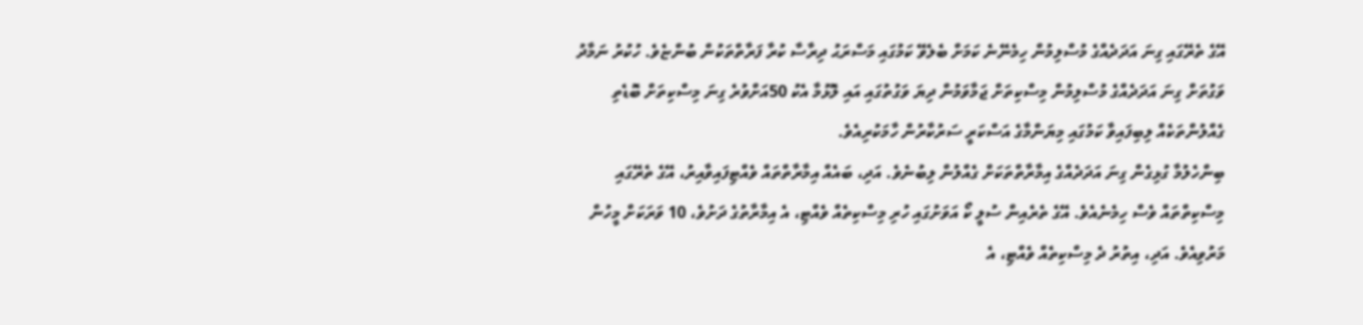އޭގެ ތެރޭގައި ގިނަ އަދަދެއްގެ މުސްލިމުން ހިމެނޭނެ ކަމަށް ބެލެވޭ ކަމުގައި މަސްރަޙު ދިރާސާ ކުރާ ފަރާތްތަކުން ބުންޏެވެ. ހުކުރު ނަމާދު ވަގުތަށް ގިނަ އަދަދެއްގެ މުސްލިމުން މިސްކިތަށް ޖަމާވަމުން ދިޔަ ވަގުތުގައި އައި ލޮޅުމާ އެކު 50އަށްވުރެ ގިނަ މިސްކިތަށް ބޮޑެތި ގެއްލުންތަކެއް ލިބިފައިވާ ކަމުގައި މިޔަންމާގެ އަސްކަރީ ސަރުކާރުން ހާމަކުރިއެވެ.
ބިންހެލުމާ ގުޅިގެން ގިނަ އަދަދެއްގެ އިމާރާތްތަކަށް ގެއްލުން ލިބުނެވެ. އަދި، ބައެއް އިމާރާތްތައް ވެއްޓިފައިވާއިރު، އޭގެ ތެރޭގައި މިސްކިތްތައް ވެސް ހިމެނެއެވެ. އޭގެ ތެރެއިން ސުލީ ކޯ އަވަށުގައި ހުރި މިސްކިތެއް ވެއްޓި، އެ އިމާރާތުގެ ދަށުވެ، 10 ވަރަކަށް މީހުން މަރުވިއެވެ. އަދި، އިތުރު ދެ މިސްކިތެއް ވެއްޓި، އެ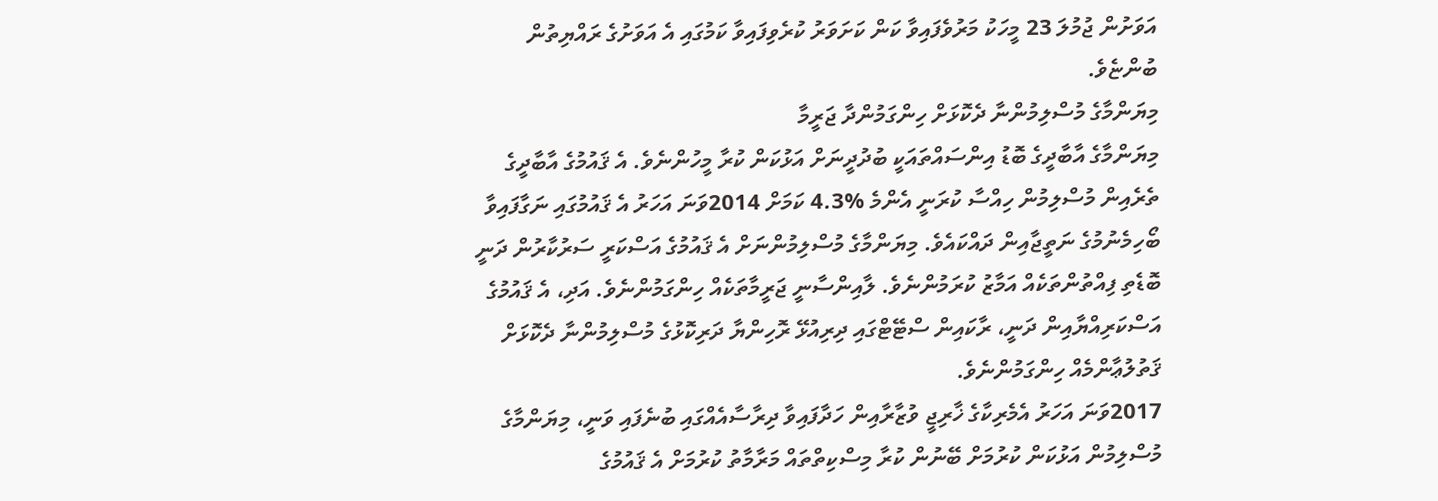އަވަށުން ޖުމުލަ 23 މީހަކު މަރުވެފައިވާ ކަން ކަށަވަރު ކުރެވިފައިވާ ކަމުގައި އެ އަވަށުގެ ރައްޔިތުން ބުންޏެވެ.
މިޔަންމާގެ މުސްލިމުންނާ ދެކޮޅަށް ހިންގަމުންދާ ޖަރީމާ
މިޔަންމާގެ އާބާދީގެ ބޮޑު އިންސައްތައަކީ ބުދުދީނަށް އަޅުކަން ކުރާ މީހުންނެވެ. އެ ޤައުމުގެ އާބާދީގެ ތެރެއިން މުސްލިމުން ހިއްސާ ކުރަނީ އެންމެ %4.3 ކަމަށް 2014ވަނަ އަހަރު އެ ޤައުމުގައި ނަގާފައިވާ ބޯހިމެނުމުގެ ނަތީޖާއިން ދައްކައެވެ. މިޔަންމާގެ މުސްލިމުންނަށް އެ ޤައުމުގެ އަސްކަރީ ސަރުކާރުން ދަނީ ބޮޑެތި ފިއްތުންތަކެއް އަމާޒު ކުރަމުންނެވެ. ލާއިންސާނީ ޖަރީމާތަކެއް ހިންގަމުންނެވެ. އަދި، އެ ޤައުމުގެ އަސްކަރިއްޔާއިން ދަނީ، ރާކައިން ސްޓޭޓްގައި ދިރިއުޅޭ ރޮހިންޔާ ދަރިކޮޅުގެ މުސްލިމުންނާ ދެކޮޅަށް ޤަތުލުޢާންމެއް ހިންގަމުންނެވެ.
2017ވަނަ އަހަރު އެމެރިކާގެ ޚާރިޖީ ވުޒާރާއިން ހަދާފައިވާ ދިރާސާއެއްގައި ބުނެފައި ވަނީ، މިޔަންމާގެ މުސްލިމުން އަޅުކަން ކުރުމަށް ބޭނުން ކުރާ މިސްކިތްތައް މަރާމާތު ކުރުމަށް އެ ޤައުމުގެ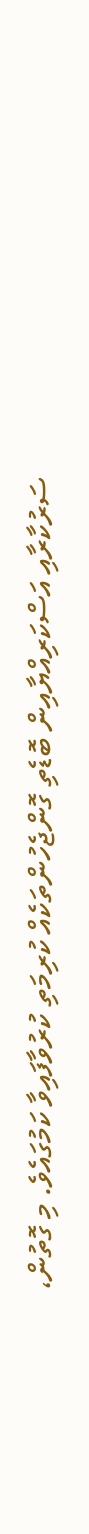ސަރުކާރާއި އަސްކަރިއްޔާއިން ބޮޑެތި ގޮންޖެހުންތަކެއް ކުރިމަތި ކުރުވާފައިވާ ކަމުގައެވެ. މި ގޮތުން،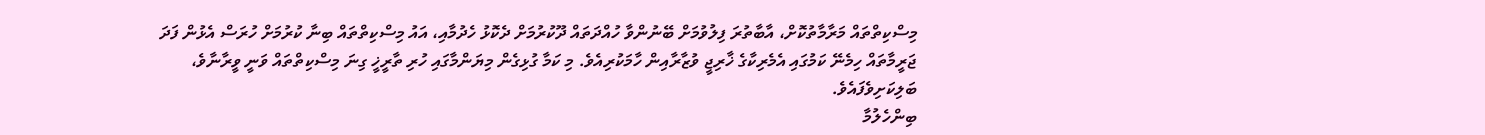މިސްކިތްތައް މަރާމާތުކޮށް، އާބާތުރަ ފިލުވުމަށް ބޭނުންވާ ހުއްދަތައް ދޫކުރުމަށް ދެކޮޅު ހެދުމާއި، އައު މިސްކިތްތައް ބިނާ ކުރުމަށް ހުރަސް އެޅުން ފަދަ ޖަރީމާތައް ހިމެނޭ ކަމުގައި އެމެރިކާގެ ޚާރިޖީ ވުޒާރާއިން ހާމަކުރިއެވެ. މި ކަމާ ގުޅިގެން މިޔަންމާގައި ހުރި ތާރީޚީ ގިނަ މިސްކިތްތައް ވަނީ ވީރާނާވެ، ބަލިކަށިވެފައެވެ.
ބިންހެލުމާ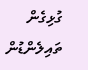ގުޅިގެން ތައިލެންޑުން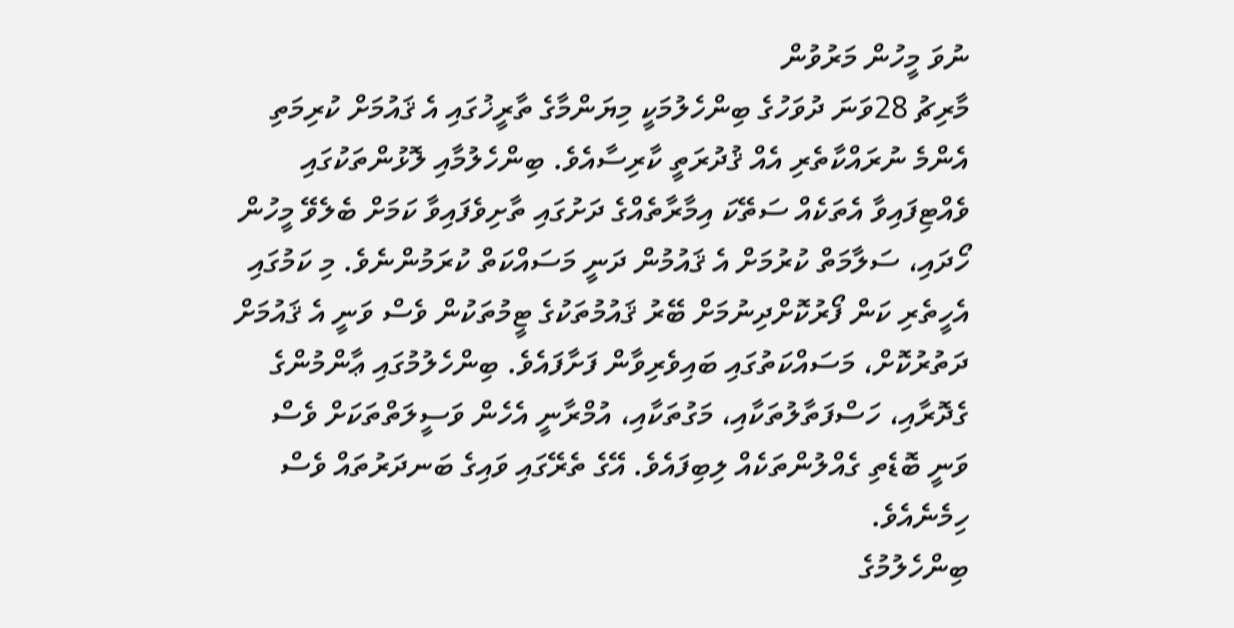ނުވަ މީހުން މަރުވުން
މާރިޗު 28ވަނަ ދުވަހުގެ ބިންހެލުމަކީ މިޔަންމާގެ ތާރީޚުގައި އެ ޤައުމަށް ކުރިމަތި އެންމެ ނުރައްކާތެރި އެއް ޤުދުރަތީ ކާރިސާއެވެ. ބިންހެލުމާއި ލޮޅުންތަކުގައި ވެއްޓިފައިވާ އެތަކެއް ސަތޭކަ އިމާރާތެއްގެ ދަށުގައި ތާށިވެފައިވާ ކަމަށް ބެލެވޭ މީހުން ހޯދައި، ސަލާމަތް ކުރުމަށް އެ ޤައުމުން ދަނީ މަސައްކަތް ކުރަމުންނެވެ. މި ކަމުގައި އެހީތެރި ކަން ފޯރުކޮށްދިނުމަށް ބޭރު ޤައުމުތަކުގެ ޓީމުތަކުން ވެސް ވަނީ އެ ޤައުމަށް ދަތުރުކޮށް، މަސައްކަތުގައި ބައިވެރިވާން ފަށާފައެވެ. ބިންހެލުމުގައި ޢާންމުންގެ ގެދޮރާއި، ހަސްފަތާލުތަކާއި، މަގުތަކާއި، އުމްރާނީ އެހެން ވަސީލަތްތަކަށް ވެސް ވަނީ ބޮޑެތި ގެއްލުންތަކެއް ލިބިފައެވެ. އޭގެ ތެރޭގައި ވައިގެ ބަނދަރުތައް ވެސް ހިމެނެއެވެ.
ބިންހެލުމުގެ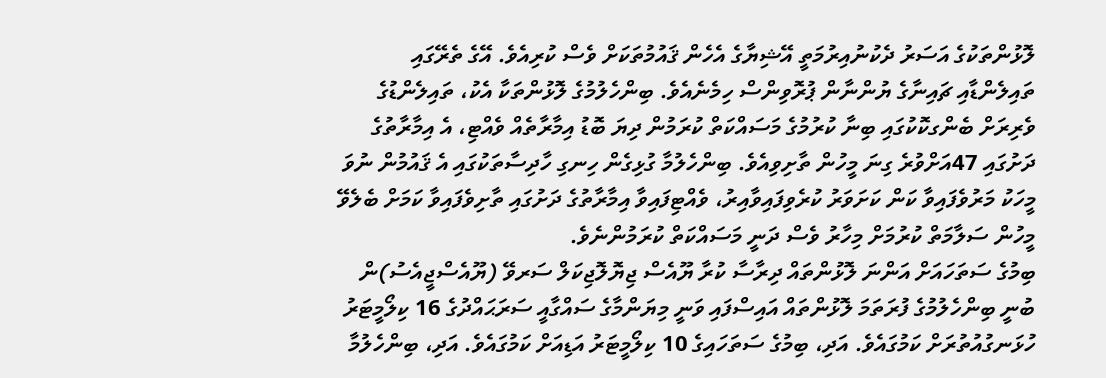ލޮޅުންތަކުގެ އަސަރު ދެކުނުއިރުމަތީ އޭޝިޔާގެ އެހެން ޤައުމުތަކަށް ވެސް ކުރިއެވެ. އޭގެ ތެރޭގައި ތައިލެންޑާއި ޗައިނާގެ ޔުންނާން ޕުރޮވިންސް ހިމެނެއެވެ. ބިންހެލުމުގެ ލޮޅުންތަކާ އެކު، ތައިލެންޑުގެ ވެރިރަށް ބެންގކޮކުގައި ބިނާ ކުރުމުގެ މަސައްކަތް ކުރަމުން ދިޔަ ބޮޑު އިމާރާތެއް ވެއްޓި، އެ އިމާރާތުގެ ދަށުގައި 47އަށްވުރެ ގިނަ މީހުން ތާށިވިއެވެ. ބިންހެލުމާ ގުޅިގެން ހިނގި ހާދިސާތަކުގައި އެ ޤައުމުން ނުވަ މީހަކު މަރުވެފައިވާ ކަން ކަށަވަރު ކުރެވިފައިވާއިރު، ވެއްޓިފައިވާ އިމާރާތުގެ ދަށުގައި ތާށިވެފައިވާ ކަމަށް ބެލެވޭ މީހުން ސަލާމަތް ކުރުމަށް މިހާރު ވެސް ދަނީ މަސައްކަތް ކުރަމުންނެވެ.
ބިމުގެ ސަތަހައަށް އަންނަ ލޮޅުންތައް ދިރާސާ ކުރާ ޔޫއެސް ޖިޔޮލޮޖިކަލް ސަރވޭ (ޔޫއެސްޖީއެސު)ން ބުނީ ބިންހެލުމުގެ ފުރަތަމަ ލޮޅުންތައް އައިސްފައި ވަނީ މިޔަންމާގެ ސައްގާއީ ސަރަޙައްދުގެ 16 ކިލޯމީޓަރު ހުޅަނގުއުތުރަށް ކަމުގައެވެ. އަދި، ބިމުގެ ސަތަހައިގެ 10 ކިލޯމީޓަރު އަޑިއަށް ކަމުގައެވެ. އަދި، ބިންހެލުމާ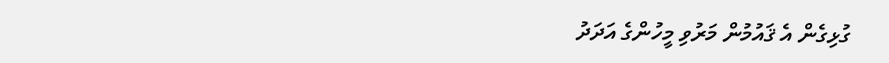ގުޅިގެން އެ ޤައުމުން މަރުވި މީހުންގެ އަދަދު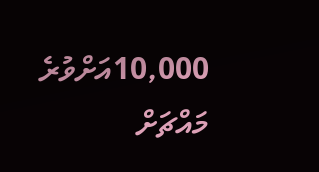10,000އަށްވުރެ މައްޗަށް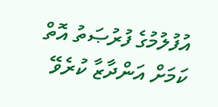އުފުލުމުގެ ފުރުޞަތު އޮތް ކަމަށް އަންދާޒާ ކުރެވޭ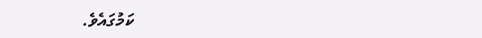ކަމުގައެވެ.